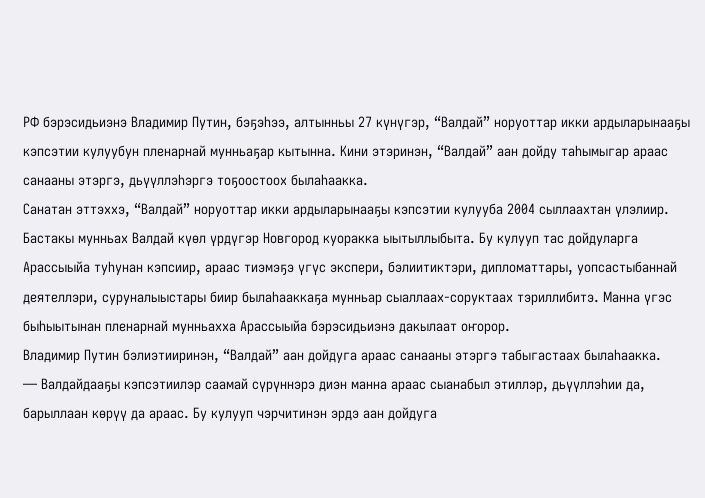РФ бэрэсидьиэнэ Владимир Путин, бэҕэһээ, алтынньы 27 күнүгэр, “Валдай” норуоттар икки ардыларынааҕы кэпсэтии кулуубун пленарнай мунньаҕар кытынна. Кини этэринэн, “Валдай” аан дойду таһымыгар араас санааны этэргэ, дьүүллэһэргэ тоҕоостоох былаһаакка.
Санатан эттэххэ, “Валдай” норуоттар икки ардыларынааҕы кэпсэтии кулууба 2004 сыллаахтан үлэлиир. Бастакы мунньах Валдай күөл үрдүгэр Новгород куоракка ыытыллыбыта. Бу кулууп тас дойдуларга Арассыыйа туһунан кэпсиир, араас тиэмэҕэ үгүс экспери, бэлиитиктэри, дипломаттары, уопсастыбаннай деятеллэри, суруналыыстары биир былаһааккаҕа мунньар сыаллаах-соруктаах тэриллибитэ. Манна үгэс быһыытынан пленарнай мунньахха Арассыыйа бэрэсидьиэнэ дакылаат оҥорор.
Владимир Путин бэлиэтииринэн, “Валдай” аан дойдуга араас санааны этэргэ табыгастаах былаһаакка.
— Валдайдааҕы кэпсэтиилэр саамай сүрүннэрэ диэн манна араас сыанабыл этиллэр, дьүүллэһии да, барыллаан көрүү да араас. Бу кулууп чэрчитинэн эрдэ аан дойдуга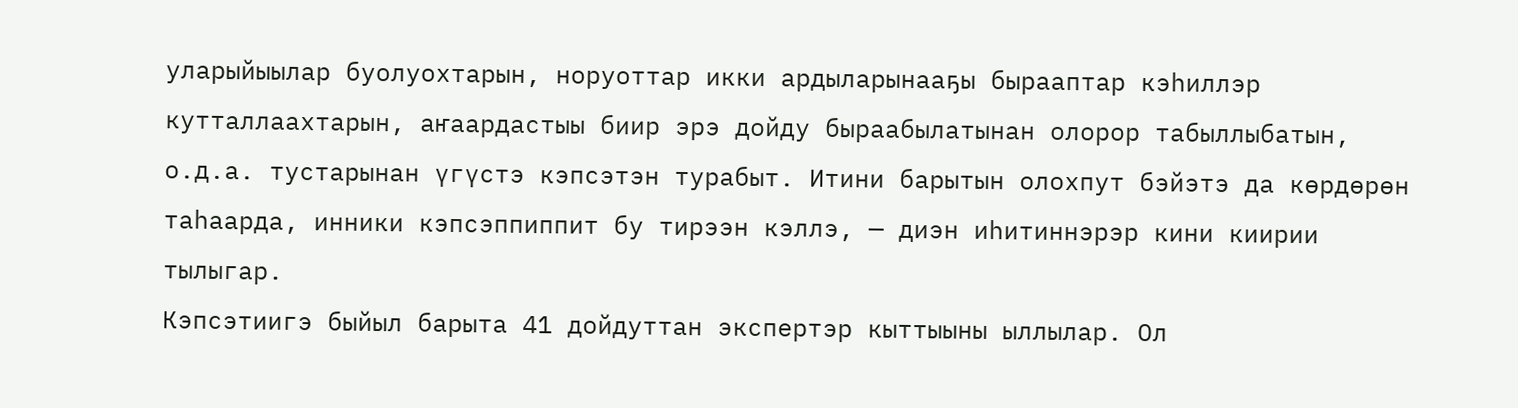уларыйыылар буолуохтарын, норуоттар икки ардыларынааҕы бырааптар кэһиллэр кутталлаахтарын, аҥаардастыы биир эрэ дойду быраабылатынан олорор табыллыбатын, о.д.а. тустарынан үгүстэ кэпсэтэн турабыт. Итини барытын олохпут бэйэтэ да көрдөрөн таһаарда, инники кэпсэппиппит бу тирээн кэллэ, — диэн иһитиннэрэр кини киирии тылыгар.
Кэпсэтиигэ быйыл барыта 41 дойдуттан экспертэр кыттыыны ыллылар. Ол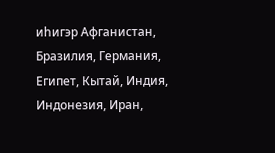иһигэр Афганистан, Бразилия, Германия, Египет, Кытай, Индия, Индонезия, Иран,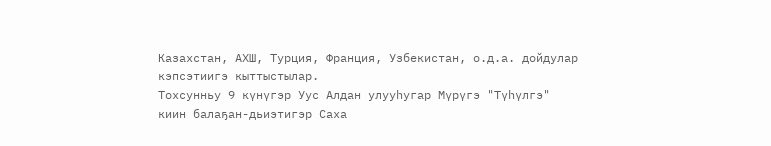Казахстан, АХШ, Турция, Франция, Узбекистан, о.д.а. дойдулар кэпсэтиигэ кыттыстылар.
Тохсунньу 9 күнүгэр Уус Алдан улууһугар Мүрүгэ "Түһүлгэ" киин балаҕан-дьиэтигэр Саха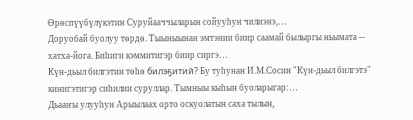Өрөспүүбүлүкэтин Суруйааччыларын сойууһун чилиэнэ,…
Доруобай буолуу төрдө. Тыыныынан эмтэнии биир саамай былыргы ньымата -- хатха-йога. Биһиги кэммитигэр биир сиргэ…
Күн-дьыл билгэтин төһө билэҕитий? Бу туһунан И.М.Сосин "Күн-дьыл билгэтэ" кинигэтигэр сиһилии суруллар. Тымныы кыһын буоларыгар:…
Дьааҥы улууһун Арыылаах орто оскуолатын саха тылын,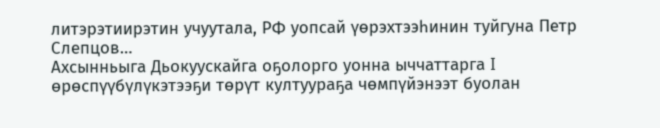литэрэтиирэтин учуутала, РФ уопсай үөрэхтээһинин туйгуна Петр Слепцов…
Ахсынньыга Дьокуускайга оҕолорго уонна ыччаттарга I өрөспүүбүлүкэтээҕи төрүт култуураҕа чөмпүйэнээт буолан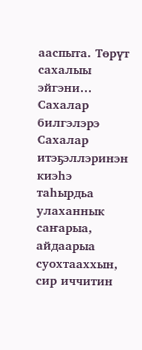ааспыта. Төрүт сахалыы эйгэни…
Сахалар билгэлэрэ Сахалар итэҕэллэринэн киэһэ таһырдьа улаханнык саҥарыа, айдаарыа суохтааххын, сир иччитин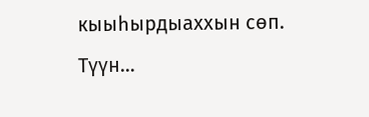кыыһырдыаххын сөп. Түүн…